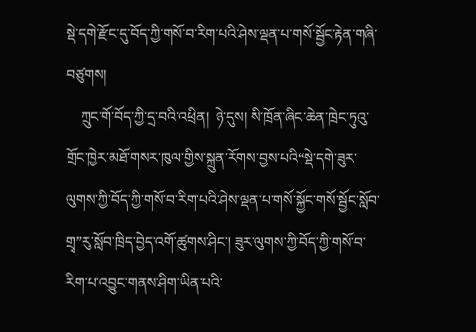སྡེ་དགེ་རྫོང་དུ་བོད་ཀྱི་གསོ་བ་རིག་པའི་ཤེས་ལྡན་པ་གསོ་སྦྱོང་རྟེན་གཞི་བཙུགས།
    ཀྲུང་གོ་བོད་ཀྱི་དྲ་བའི་འཕྲིན།  ཉེ་དུས། སི་ཁྲོན་ཞིང་ཆེན་ཁྲེང་ཏུའུ་གྲོང་ཁྱེར་མཐོ་གསར་ཁུལ་གྱིས་སྐྲུན་རོགས་བྱས་པའི“སྡེ་དགེ་ཟུར་ལུགས་ཀྱི་བོད་ཀྱི་གསོ་བ་རིག་པའི་ཤེས་ལྡན་པ་གསོ་སྐྱོང་གསོ་སྦྱོང་སློབ་གྲྭ”རུ་སློབ་ཁྲིད་བྱེད་འགོ་ཚུགས་ཤིང་། ཟུར་ལུགས་ཀྱི་བོད་ཀྱི་གསོ་བ་རིག་པ་འབྱུང་གནས་ཤིག་ཡིན་པའི་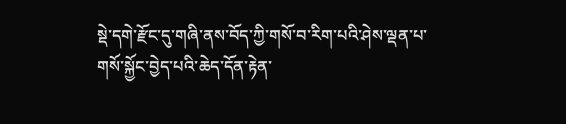སྡེ་དགེ་རྫོང་དུ་གཞི་ནས་བོད་ཀྱི་གསོ་བ་རིག་པའི་ཤེས་ལྡན་པ་གསོ་སྐྱོང་བྱེད་པའི་ཆེད་དོན་རྟེན་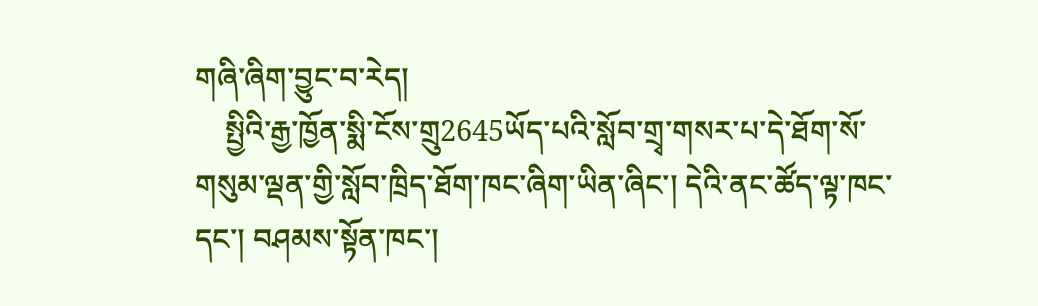གཞི་ཞིག་བྱུང་བ་རེད།
    སྤྱིའི་རྒྱ་ཁྱོན་སྨི་ངོས་གྲུ2645ཡོད་པའི་སློབ་གྲྭ་གསར་པ་དེ་ཐོག་སོ་གསུམ་ལྡན་གྱི་སློབ་ཁྲིད་ཐོག་ཁང་ཞིག་ཡིན་ཞིང་། དེའི་ནང་ཚོད་ལྟ་ཁང་དང་། བཤམས་སྟོན་ཁང་།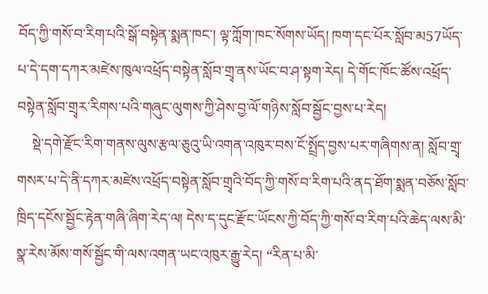བོད་ཀྱི་གསོ་བ་རིག་པའི་སྒོ་བསྟེན་སྨན་ཁང་། ལྟ་ཀློག་ཁང་སོགས་ཡོད། ཁག་དང་པོར་སློབ་མ57ཡོད་པ་དེ་དག་དཀར་མཛེས་ཁུལ་འཕྲོད་བསྟེན་སློབ་གྲྭ་ནས་ཡོང་བ་ཤ་སྟག་རེད། དེ་གོང་ཁོང་ཚོས་འཕྲོད་བསྟེན་སློབ་གྲྭར་རིགས་པའི་གཞུང་ལུགས་ཀྱི་ཤེས་བྱ་ལོ་གཉིས་སློབ་སྦྱོང་བྱས་པ་རེད།
    སྡེ་དགེ་རྫོང་རིག་གནས་ལུས་རྩལ་ཅུའུ་ཡི་འགན་འཁུར་བས་ངོ་སྤྲོད་བྱས་པར་གཞིགས་ན། སློབ་གྲྭ་གསར་པ་དེ་ནི་དཀར་མཛེས་འཕྲོད་བསྟེན་སློབ་གྲྭའི་བོད་ཀྱི་གསོ་བ་རིག་པའི་ནད་ཐོག་སྨན་བཅོས་སློབ་ཁྲིད་དངོས་སྦྱོང་རྟེན་གཞི་ཞིག་རེད་ལ། དེས་ད་དུང་རྫོང་ཡོངས་ཀྱི་བོད་ཀྱི་གསོ་བ་རིག་པའི་ཆེད་ལས་མི་སྣ་རེས་མོས་གསོ་སྦྱོང་གི་ལས་འགན་ཡང་འཁུར་རྒྱུ་རེད། “རིན་པ་མི་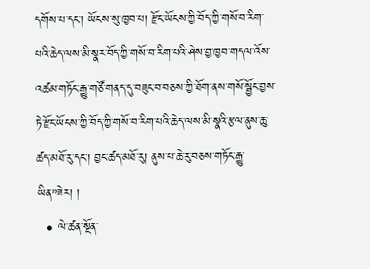དགོས་པ་དང་། ཡོངས་སུ་ཁྱབ་པ། རྫོང་ཡོངས་ཀྱི་བོད་ཀྱི་གསོ་བ་རིག་པའི་ཆེད་ལས་མི་སྣར་བོད་ཀྱི་གསོ་བ་རིག་པའི་ཤེས་བྱ་ཁྱབ་གདལ་འོས་འཚམ་གཏོང་རྒྱུ་གཙོ་གནད་དུ་བཟུང་བ་བཅས་ཀྱི་ཐོག་ནས་གསོ་སྦྱོང་བྱས་ཏེ་རྫོང་ཡོངས་ཀྱི་བོད་ཀྱི་གསོ་བ་རིག་པའི་ཆེད་ལས་མི་སྣའི་རྩལ་ནུས་ཆུ་ཚད་མཐོ་རུ་དང་། བྱང་ཚད་མཐོ་རུ། ནུས་པ་ཆེ་རུ་བཅས་གཏོང་རྒྱུ་ཡིན”ཟེར། །
  • ལེ་ཚན་སྔོན་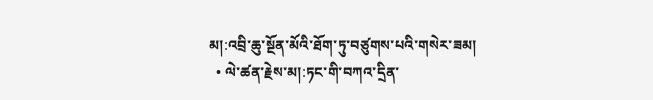མ།:འབྲི་ཆུ་སྔོན་མོའི་ཐོག་ཏུ་བཙུགས་པའི་གསེར་ཟམ།
  • ལེ་ཚན་རྗེས་མ།:ཏང་གི་བཀའ་དྲིན་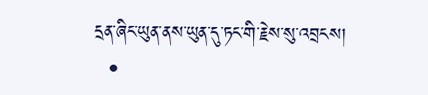དྲན་ཞིང་ཡུན་ནས་ཡུན་དུ་ཏང་གི་རྗེས་སུ་འབྲངས།
  •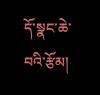དོ་སྣང་ཆེ་བའི་རྩོམ།